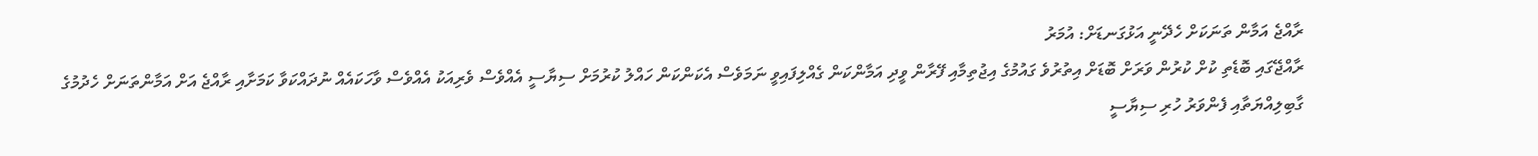ރާއްޖެ އަމާން ތަނަކަށް ހެދޭނީ އަޅުގަނޑަށް: އުމަރު
ރާއްޖޭގައި ބޮޑެތި ކުށް ކުރުން ވަރަށް ބޮޑަށް އިތުރުވެ ގައުމުގެ އިޖުތިމާއި ފޭރާން ވީދި އަމާންކަން ގެއްލިފައިވީ ނަމަވެސް އެކަންކަން ހައްލު ކުރުމަށް ސިޔާސީ އެއްވެސް ވެރިއަކު އެއްވެސް ވާހަކައެއް ނުދައްކަވާ ކަމަށާއި ރާއްޖެ އަށް އަމާންތަނަށް ހެދުމުގެ ގާބިލިއްޔަތާއި ފެންވަރު ހުރި ސިޔާސީ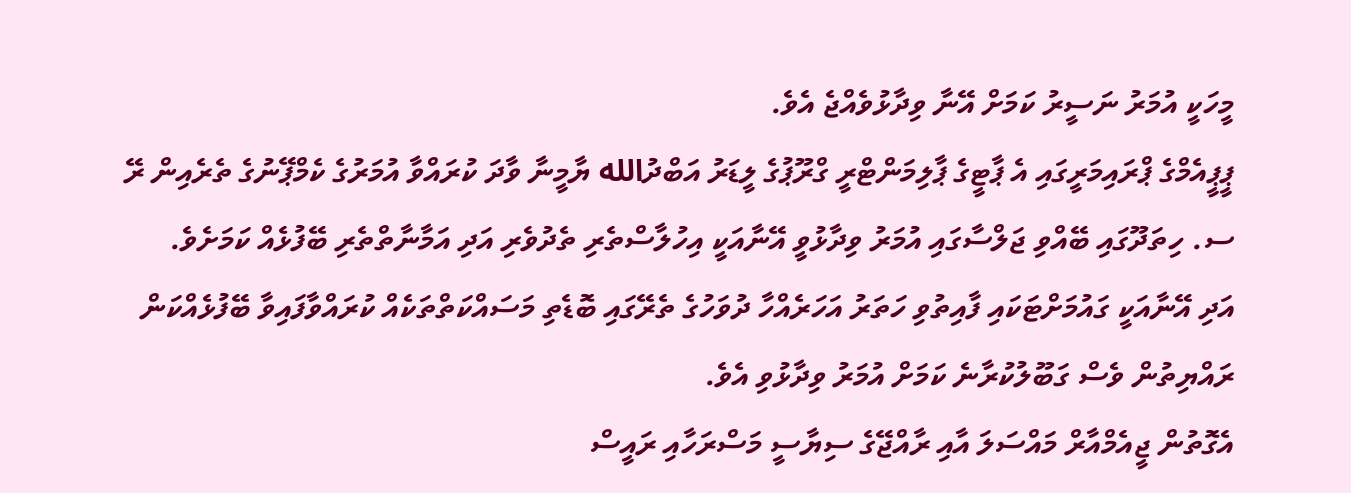މީހަކީ އުމަރު ނަސީރު ކަމަށް އޭނާ ވިދާޅުވެއްޖެ އެވެ.
ޕީޕީއެމްގެ ޕްރައިމަރީގައި އެ ޕާޓީގެ ޕާލިމަންޓްރީ ގްރޫޕުގެ ލީޑަރު އަބްދުالله ޔާމީނާ ވާދަ ކުރައްވާ އުމަރުގެ ކެމްޕޭނުގެ ތެރެއިން ރޭ ސ. ހިތަދޫގައި ބޭއްވި ޖަލްސާގައި އުމަރު ވިދާޅުވީ އޭނާއަކީ އިހުލާސްތެރި ތެދުވެރި އަދި އަމާނާތްތެރި ބޭފުޅެއް ކަމަށެވެ.
އަދި އޭނާއަކީ ގައުމަށްޓަކައި ފާއިތުވި ހަތަރު އަހަރެއްހާ ދުވަހުގެ ތެރޭގައި ބޮޑެތި މަސައްކަތްތަކެއް ކުރައްވާފައިވާ ބޭފުޅެއްކަން ރައްޔިތުން ވެސް ގަބޫލުކުރާނެ ކަމަށް އުމަރު ވިދާޅުވި އެވެ.
އެގޮތުން ޖީއެމްއާރް މައްސަލަ އާއި ރާއްޖޭގެ ސިޔާސީ މަސްރަހާއި ރައީސް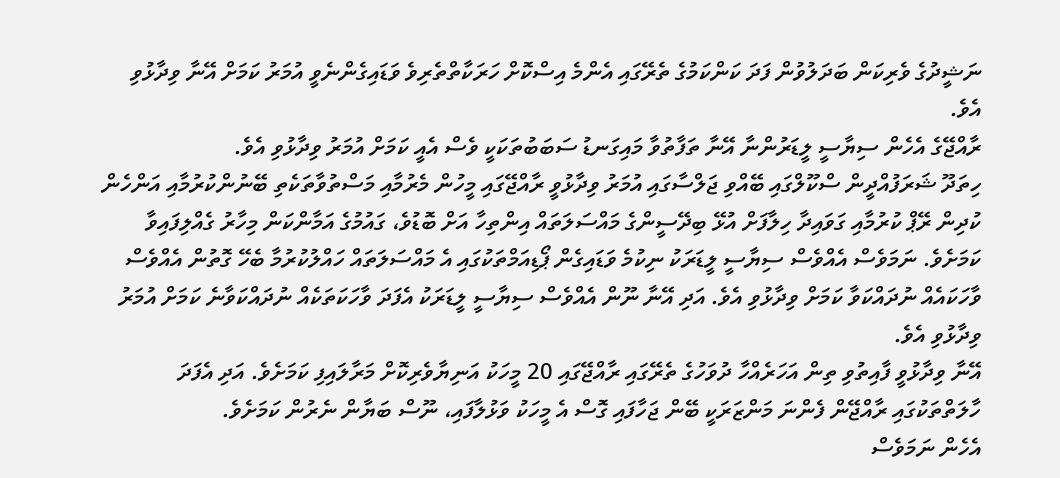ނަޝީދުގެ ވެރިކަން ބަދަލުވުން ފަދަ ކަންކަމުގެ ތެރޭގައި އެންމެ އިސްކޮށް ހަރަކާތްތެރިވެ ވަޑައިގެންނެވީ އުމަރު ކަމަށް އޭނާ ވިދާޅުވި އެވެ.
ރާއްޖޭގެ އެހެން ސިޔާސީ ލީޑަރުންނާ އޭނާ ތަފާތުވާ މައިގަނޑު ސަބަބުތަކަކީ ވެސް އެއީ ކަމަށް އުމަރު ވިދާޅުވި އެވެ.
ހިތަދޫ ޝަރަފުއްދީން ސްކޫލްގައި ބޭއްވި ޖަލްސާގައި އުމަރު ވިދާޅުވީ ރާއްޖޭގައި މީހުން މެރުމާއި މަސްތުވާތަކެތި ބޭނުންކުރުމާއި އަންހެން ކުދިން ރޭޕް ކުރުމާއި ގަވައިދާ ހިލާފަށް އުޅޭ ބިދޭސީންގެ މައްސަލަތައް އިންތިހާ އަށް ބޮޑުވެ، ގައުމުގެ އަމާންކަން މިހާރު ގެއްލިފައިވާ ކަމަށެވެ. ނަމަވެސް އެއްވެސް ސިޔާސީ ލީޑަރަކު ނިކުމެ ވަޑައިގެން ޕޯޑިއަމްތަކުގައި އެ މައްސަލަތައް ހައްލުކުރުމާ ބެހޭ ގޮތުން އެއްވެސް ވާހަކައެއް ނުދައްކަވާ ކަމަށް ވިދާޅުވި އެވެ. އަދި އޭނާ ނޫން އެއްވެސް ސިޔާސީ ލީޑަރަކު އެފަދަ ވާހަކަތަކެއް ނުދައްކަވާނެ ކަމަށް އުމަރު ވިދާޅުވި އެވެ.
އޭނާ ވިދާޅުވީ ފާއިތުވި ތިން އަހަރެއްހާ ދުވަހުގެ ތެރޭގައި ރާއްޖޭގައި 20 މީހަކު އަނިޔާވެރިކޮށް މަރާލައިފި ކަމަށެވެ. އަދި އެފަދަ ހާލަތްތަކުގައި ރާއްޖޭން ފެންނަ މަންޒަރަކީ ބޭން ޖަހާފައި ގޮސް އެ މީހަކު ވަޅުލާފައި، ނޫސް ބަޔާން ނެރުން ކަމަށެވެ.
އެހެން ނަމަވެސް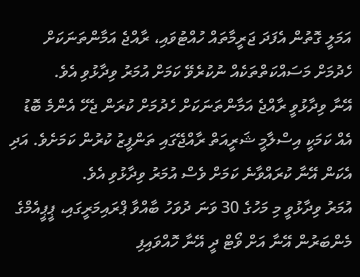އަމަލީ ގޮތުން އެފަދަ ޖަރީމާތައް ހުއްޓުވައި، ރާއްޖެ އަމާންތަނަކަށް ހެދުމަށް މަސައްކަތްތަކެއް ނުކުރެވޭ ކަމަށް އުމަރު ވިދާޅުވި އެވެ.
އޭނާ ވިދާޅުވީ ރާއްޖެ އަމާންތަނަކަށް ހެދުމަށް ކުރަން ޖެހޭ އެންމެ ބޮޑު އެއް ކަމަކީ އިސްލާމީ ޝަރީއަތް ރާއްޖޭގައި ތަންފީޒު ކުރުން ކަމަށެވެ. އަދި އެކަން އޭނާ ކުރައްވާނެ ކަމަށް ވެސް އުމަރު ވިދާޅުވި އެވެ.
އުމަރު ވިދާޅުވީ މި މަހުގެ 30 ވަނަ ދުވަހު ބާއްވާ ޕްރައިމަރީގައި، ޕީޕީއެމްގެ މެންބަރުން އޭނާ އަށް ވޯޓް ދީ އޭނާ ހޮއްވައިފި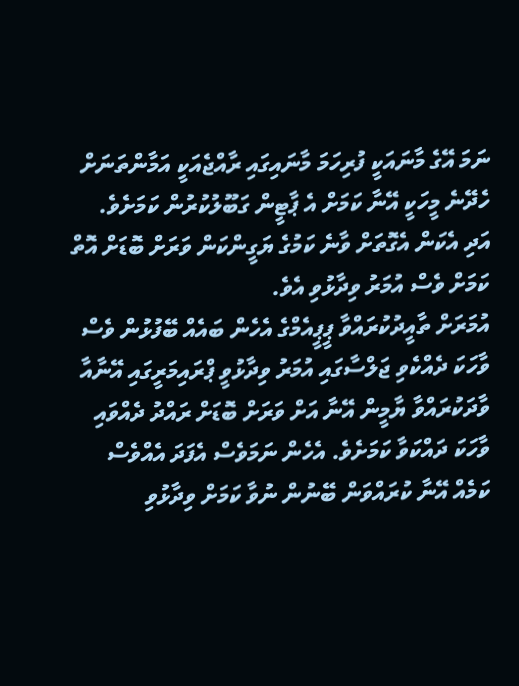ނަމަ އޭގެ މާނައަކީ ފުރިހަމަ މާނައިގައި ރާއްޖެއަކީ އަމާންތަނަށް ހެދޭނެ މީހަކީ އޭނާ ކަމަށް އެ ޕާޓީން ގަބޫލުކުރުން ކަމަށެވެ.
އަދި އެކަން އެގޮތަށް ވާނެ ކަމުގެ ޔަގީންކަން ވަރަށް ބޮޑަށް އޮތް ކަމަށް ވެސް އުމަރު ވިދާޅުވި އެވެ.
އުމަރަށް ތާއީދުކުރައްވާ ޕީޕީއެމްގެ އެހެން ބައެއް ބޭފުޅުން ވެސް ވާހަކަ ދެއްކެވި ޖަލްސާގައި އުމަރު ވިދާޅުވީ ޕްރައިމަރީގައި އޭނާއާ ވާދަކުރައްވާ ޔާމީން އޭނާ އަށް ވަރަށް ބޮޑަށް ރައްދު ދެއްވައި ވާހަކަ ދައްކަވާ ކަމަށެވެ. އެހެން ނަމަވެސް އެފަދަ އެއްވެސް ކަމެއް އޭނާ ކުރައްވަން ބޭނުން ނުވާ ކަމަށް ވިދާޅުވި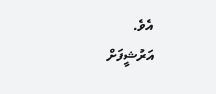އެވެ.
އަރުޝީފަށް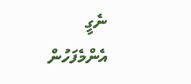ނެގީ
އެންމެފަހުން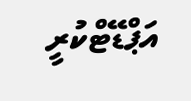އަޕްޑޭޓްކުރީ